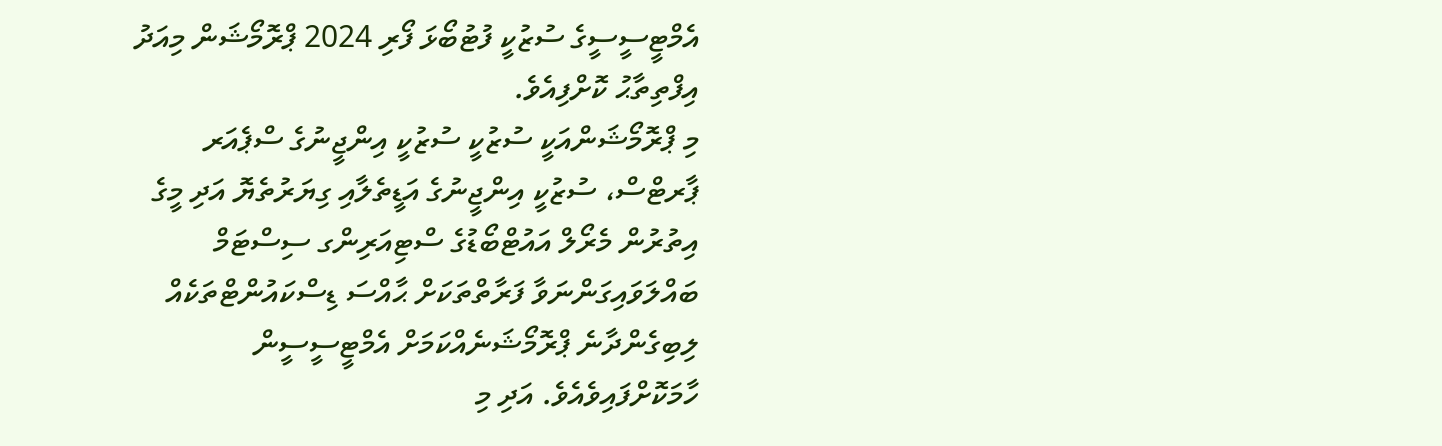އެމްޓީސީސީގެ ސުޒުކީ ފުޓުބޯޅަ ފޯރި 2024 ޕްރޮމޯޝަން މިއަދު އިފްތިތާޙު ކޮށްފިއެވެ.
މި ޕްރޮމޯޝަންއަކީ ސުޒުކީ ސުޒުކީ އިންޖީނުގެ ސްޕެއަރ ޕާރޓްސް، ސުޒުކީ އިންޖީނުގެ އަޑީތެލާއި ގިޔަރުތެޔޮ އަދި މީގެ އިތުރުން މެރޯލް އައުޓްބޯޑުގެ ސްޓިއަރިންގ ސިސްޓަމް ބައްލަވައިގަންނަވާ ފަރާތްތަކަށް ޙާއްސަ ޑިސްކައުންޓްތަކެއް ލިބިގެންދާނެ ޕްރޮމޯޝަނެއްކަމަށް އެމްޓީސީސީން ހާމަކޮށްފައިވެއެވެ. އަދި މި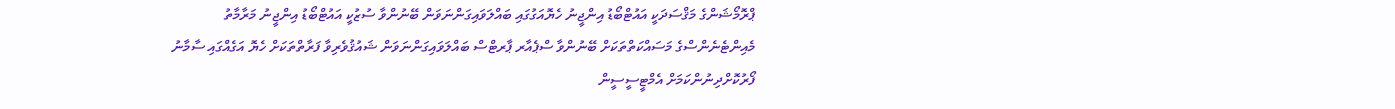ޕްރޮމޯޝަންގެ މަޤްސަދަކީ އައުޓްބޯޑު އިންޖީނު ހެޔޮއަގުގައި ބައްލަވައިގަންނަވަން ބޭނުންވާ ސުޒުކީ އައުޓްބޯޑު އިންޖީނު މަރާމާތު މެއިންޓެނެންސްގެ މަސައްކަތްތަކަށް ބޭނުންވާ ސްޕެއާރ ޕާރޓްސް ބައްލަވައިގަންނަވަން ޝައުޤުވެރިވާ ފަރާތްތަކަށް ހެޔޮ އަގެއްގައި ސާމާނު ފޯރުކޮށްދިނުންކަމަށް އެމްޓީސީސީން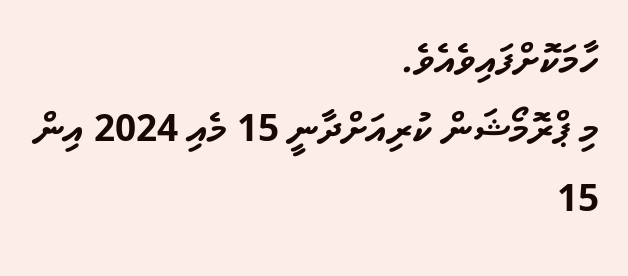ހާމަކޮށްފައިވެއެވެ.
މި ޕްރޮމޯޝަން ކުރިއަށްދާނީ 15 މެއި 2024 އިން 15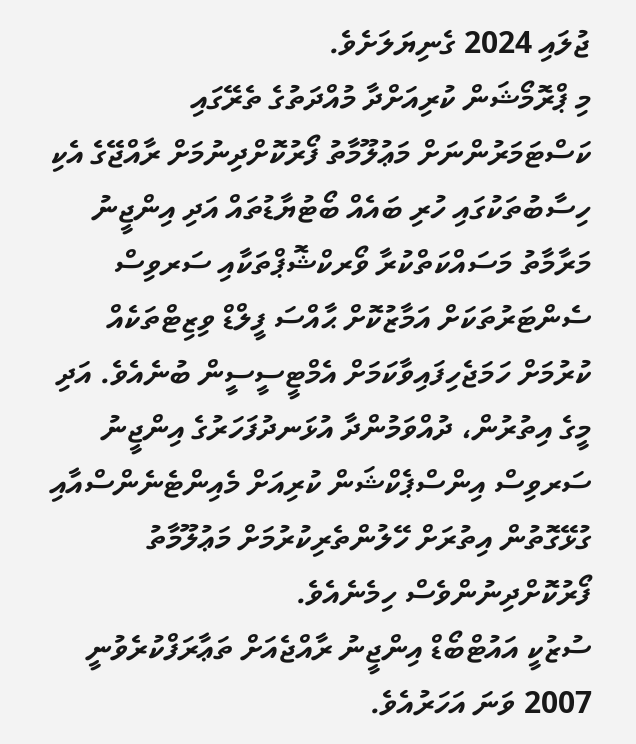ޖުލައި 2024 ގެނިޔަލަށެވެ.
މި ޕްރޮމޯޝަން ކުރިއަށްދާ މުއްދަތުގެ ތެރޭގައި ކަސްޓަމަރުންނަށް މަޢުލޫމާތު ފޯރުކޮށްދިނުމަށް ރާއްޖޭގެ އެކި ހިސާބުތަކުގައި ހުރި ބައެއް ބޯޓުޔާޑުތައް އަދި އިންޖީނު މަރާމާތު މަސައްކަތްކުރާ ވޯރކްޝޮޕްތަކާއި ސަރވިސް ސެންޓަރުތަކަށް އަމާޒުކޮށް ޙާއްސަ ފީލްޑް ވިޒިޓްތަކެއް ކުރުމަށް ހަމަޖެހިފައިވާކަމަށް އެމްޓީސީސީން ބުނެއެވެ. އަދި މީގެ އިތުރުން، ދުއްވަމުންދާ އުޅަނދުފަހަރުގެ އިންޖީނު ސަރވިސް އިންސްޕެކްޝަން ކުރިއަށް މެއިންޓެނެންސްއާއި ގުޅޭގޮތުން އިތުރަށް ހޭލުންތެރިކުރުމަށް މަޢުލޫމާތު ފޯރުކޮށްދިނުންވެސް ހިމެނެއެވެ.
ސުޒުކީ އައުޓްބޯޑް އިންޖީނު ރާއްޖެއަށް ތަޢާރަފްކުރެވުނީ 2007 ވަނަ އަހަރުއެވެ.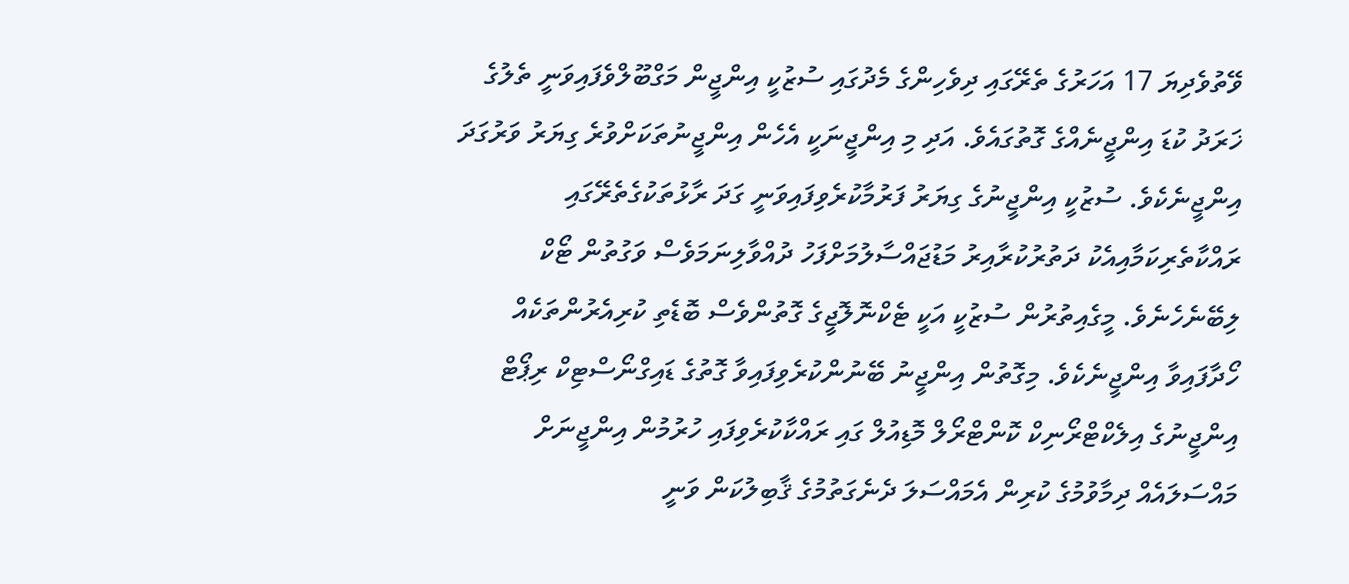ވޭތުވެދިޔަ 17 އަހަރުގެ ތެރޭގައި ދިވެހިންގެ މެދުގައި ސުޒުކީ އިންޖީން މަގްބޫލްވެފައިވަނީ ތެލުގެ ޚަރަދު ކުޑަ އިންޖީނެއްގެ ގޮތުގައެވެ. އަދި މި އިންޖީނަކީ އެހެން އިންޖީނުތަކަށްވުރެ ގިޔަރު ވަރުގަދަ އިންޖީނެކެވެ. ސުޒުކީ އިންޖީނުގެ ގިޔަރު ފަރުމާކުރެވިފައިވަނީ ގަދަ ރާޅުތަކުގެތެރޭގައި ރައްކާތެރިކަމާއިއެކު ދަތުރުކުރާއިރު މަޑުޖައްސާލުމަށްފަހު ދުއްވާލިނަމަވެސް ވަގުތުން ޓޯކް ލިބޭނެހެނެވެ. މީގެއިތުރުން ސުޒުކީ އަކީ ޓެކްނޮލޮޖީގެ ގޮތުންވެސް ބޮޑެތި ކުރިއެރުންތަކެއް ހޯދާފައިވާ އިންޖީނެކެވެ. މިގޮތުން އިންޖީނު ބޭނުންކުރެވިފައިވާ ގޮތުގެ ޑައިގްނޯސްޓިކް ރިޕޯޓް އިންޖީނުގެ އިލެކްޓްރޯނިކް ކޮންޓްރޯލް މޮޑިއުލް ގައި ރައްކާކުރެވިފައި ހުރުމުން އިންޖީނަށް މައްސަލައެއް ދިމާވުމުގެ ކުރިން އެމައްސަލަ ދެނެގަތުމުގެ ޤާބިލުކަން ވަނީ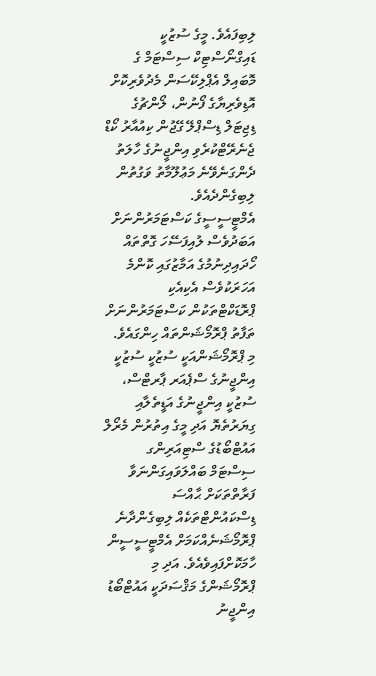ލިބިފައެވެ. މީގެ ސުޒުކީ ޑައިގްނޯސްޓިކް ސިސްޓަމް ގެ މޮބައިލް އެޕްލިކޭސަން މެދުވެރިކޮށް އޮޑިވެރިޔާގެ ފޯނުން، ލޯންޗުގެ ޑިޖިޓަލް ޑިސްޕްލޭ ގޭޖުން ކިއުއާރު ކޯޑް ޖެނެރޭޓްކުރެވި އިންޖީނުގެ ހާލަތު ދެންގަނެވޭނެ މަޢުލޫމާތު ވަގުތުން ލިބިގެންދެއެވެ.
އެމްޓީސީސީގެ ކަސްޓަމަރުންނަށް އަބަދުވެސް ލުއިފަސޭހަ ގޮތްތައް ހޯދައިދިނުމުގެ އަމާޒުގައި ކޮންމެ އަހަރަކުވެސް އެކިއެކި ޕްރޮޑަކްޓްތަކުން ކަސްޓަމަރުންނަށް ތަފާތު ޕްރޮމޯޝަންތައް ހިންގައެވެ.
މި ޕްރޮމޯޝަންއަކީ ސުޒުކީ ސުޒުކީ އިންޖީނުގެ ސްޕެއަރ ޕާރޓްސް، ސުޒުކީ އިންޖީނުގެ އަޑީތެލާއި ގިޔަރުތެޔޮ އަދި މީގެ އިތުރުން މެރޯލް އައުޓްބޯޑުގެ ސްޓިއަރިންގ ސިސްޓަމް ބައްލަވައިގަންނަވާ ފަރާތްތަކަށް ޙާއްސަ ޑިސްކައުންޓްތަކެއް ލިބިގެންދާނެ ޕްރޮމޯޝަނެއްކަމަށް އެމްޓީސީސީން ހާމަކޮށްފައިވެއެވެ. އަދި މި ޕްރޮމޯޝަންގެ މަޤްސަދަކީ އައުޓްބޯޑު އިންޖީނު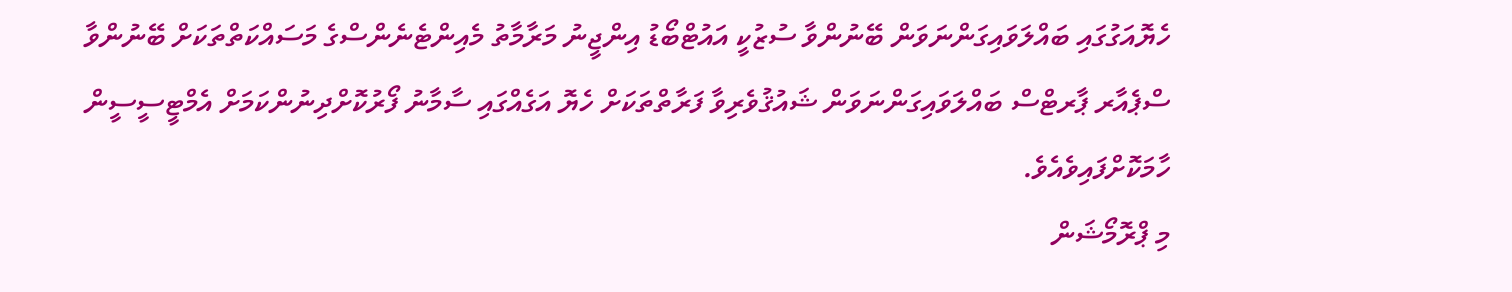ހެޔޮއަގުގައި ބައްލަވައިގަންނަވަން ބޭނުންވާ ސުޒުކީ އައުޓްބޯޑު އިންޖީނު މަރާމާތު މެއިންޓެނެންސްގެ މަސައްކަތްތަކަށް ބޭނުންވާ ސްޕެއާރ ޕާރޓްސް ބައްލަވައިގަންނަވަން ޝައުޤުވެރިވާ ފަރާތްތަކަށް ހެޔޮ އަގެއްގައި ސާމާނު ފޯރުކޮށްދިނުންކަމަށް އެމްޓީސީސީން ހާމަކޮށްފައިވެއެވެ.
މި ޕްރޮމޯޝަން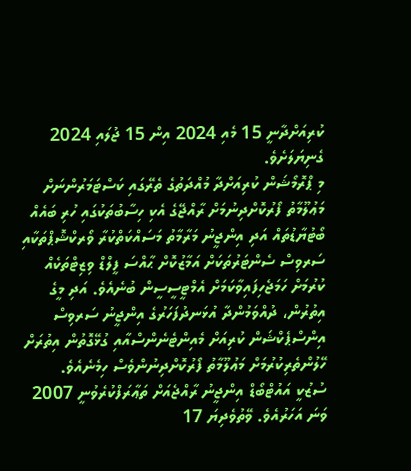ކުރިއަށްދާނީ 15 މެއި 2024 އިން 15 ޖުލައި 2024 ގެނިޔަލަށެވެ.
މި ޕްރޮމޯޝަން ކުރިއަށްދާ މުއްދަތުގެ ތެރޭގައި ކަސްޓަމަރުންނަށް މަޢުލޫމާތު ފޯރުކޮށްދިނުމަށް ރާއްޖޭގެ އެކި ހިސާބުތަކުގައި ހުރި ބައެއް ބޯޓުޔާޑުތައް އަދި އިންޖީނު މަރާމާތު މަސައްކަތްކުރާ ވޯރކްޝޮޕްތަކާއި ސަރވިސް ސެންޓަރުތަކަށް އަމާޒުކޮށް ޙާއްސަ ފީލްޑް ވިޒިޓްތަކެއް ކުރުމަށް ހަމަޖެހިފައިވާކަމަށް އެމްޓީސީސީން ބުނެއެވެ. އަދި މީގެ އިތުރުން، ދުއްވަމުންދާ އުޅަނދުފަހަރުގެ އިންޖީނު ސަރވިސް އިންސްޕެކްޝަން ކުރިއަށް މެއިންޓެނެންސްއާއި ގުޅޭގޮތުން އިތުރަށް ހޭލުންތެރިކުރުމަށް މަޢުލޫމާތު ފޯރުކޮށްދިނުންވެސް ހިމެނެއެވެ.
ސުޒުކީ އައުޓްބޯޑް އިންޖީނު ރާއްޖެއަށް ތަޢާރަފްކުރެވުނީ 2007 ވަނަ އަހަރުއެވެ. ވޭތުވެދިޔަ 17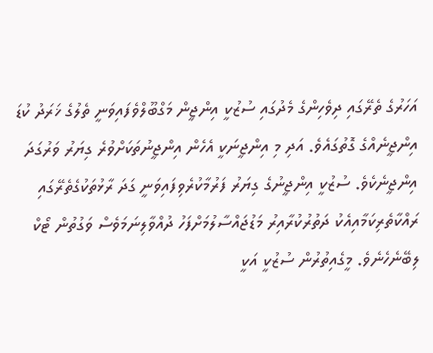އަހަރުގެ ތެރޭގައި ދިވެހިންގެ މެދުގައި ސުޒުކީ އިންޖީން މަގްބޫލްވެފައިވަނީ ތެލުގެ ޚަރަދު ކުޑަ އިންޖީނެއްގެ ގޮތުގައެވެ. އަދި މި އިންޖީނަކީ އެހެން އިންޖީނުތަކަށްވުރެ ގިޔަރު ވަރުގަދަ އިންޖީނެކެވެ. ސުޒުކީ އިންޖީނުގެ ގިޔަރު ފަރުމާކުރެވިފައިވަނީ ގަދަ ރާޅުތަކުގެތެރޭގައި ރައްކާތެރިކަމާއިއެކު ދަތުރުކުރާއިރު މަޑުޖައްސާލުމަށްފަހު ދުއްވާލިނަމަވެސް ވަގުތުން ޓޯކް ލިބޭނެހެނެވެ. މީގެއިތުރުން ސުޒުކީ އަކީ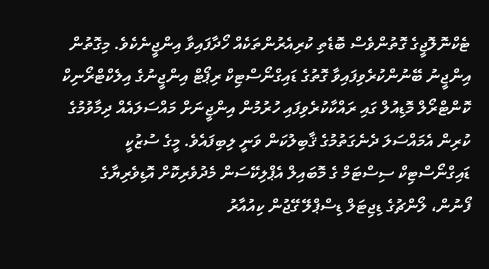ޓެކްނޮލޮޖީގެ ގޮތުންވެސް ބޮޑެތި ކުރިއެރުންތަކެއް ހޯދާފައިވާ އިންޖީނެކެވެ. މިގޮތުން އިންޖީނު ބޭނުންކުރެވިފައިވާ ގޮތުގެ ޑައިގްނޯސްޓިކް ރިޕޯޓް އިންޖީނުގެ އިލެކްޓްރޯނިކް ކޮންޓްރޯލް މޮޑިއުލް ގައި ރައްކާކުރެވިފައި ހުރުމުން އިންޖީނަށް މައްސަލައެއް ދިމާވުމުގެ ކުރިން އެމައްސަލަ ދެނެގަތުމުގެ ޤާބިލުކަން ވަނީ ލިބިފައެވެ. މީގެ ސުޒުކީ ޑައިގްނޯސްޓިކް ސިސްޓަމް ގެ މޮބައިލް އެޕްލިކޭސަން މެދުވެރިކޮށް އޮޑިވެރިޔާގެ ފޯނުން، ލޯންޗުގެ ޑިޖިޓަލް ޑިސްޕްލޭ ގޭޖުން ކިއުއާރު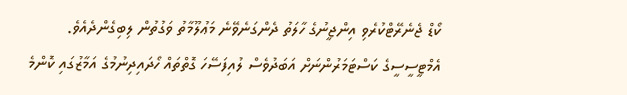ކޯޑް ޖެނެރޭޓްކުރެވި އިންޖީނުގެ ހާލަތު ދެންގަނެވޭނެ މަޢުލޫމާތު ވަގުތުން ލިބިގެންދެއެވެ.
އެމްޓީސީސީގެ ކަސްޓަމަރުންނަށް އަބަދުވެސް ލުއިފަސޭހަ ގޮތްތައް ހޯދައިދިނުމުގެ އަމާޒުގައި ކޮންމެ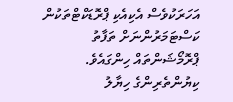އަހަރަކުވެސް އެކިއެކި ޕްރޮޑަކްޓްތަކުން ކަސްޓަމަރުންނަށް ތަފާތު ޕްރޮމޯޝަންތައް ހިންގައެވެ.
ކިޔުންތެރިންގެ ހިޔާލު